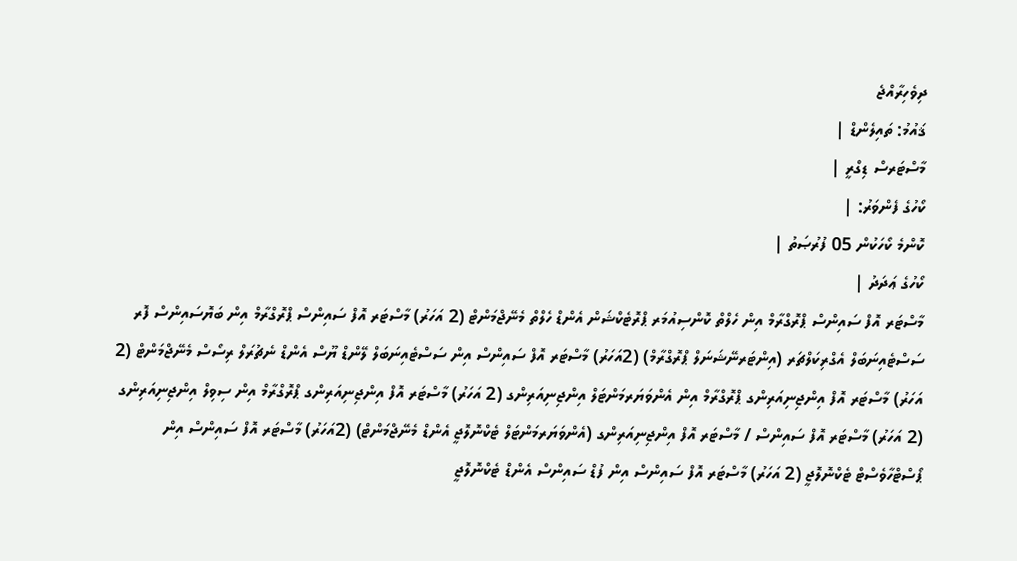ދިވެހިރާއްޖެ
ޤައުމު: ތައިލެންޑް |
މާސްޓަރސް ޑިގްރީ |
ކޯހުގެ ފެންވަރު: |
ކޮންމެ ކޯހަކުން 05 ފުރުޞަތު |
ކޯހުގެ ޢަދަދު |
މާސްޓަރ އޮފް ސައިންސް ޕްރޮގްރާމް އިން ހެލްތް ކޮންސިއުމަރ ޕްރޮޓެކްޝަން އެންޑް ހެލްތް މެނޭޖްމަންޓް (2 އަހަރު) މާސްޓަރ އޮފް ސައިންސް ޕްރޮގްރާމް އިން ބަޔޮސައިންސް ފޮރ ސަސްޓެއިނަބަލް އެގްރިކަލްޗަރ (އިންޓަރނޭޝަނަލް ޕްރޮގްރާމް) (2އަހަރު) މާސްޓަރ އޮފް ސައިންސް އިން ސަސްޓެއިނަބަލް ލޭންޑް ޔޫސް އެންޑް ނެޗުރަލް ރިސޯސް މެނޭޖްމަންޓް (2 އަހަރު) މާސްޓަރ އޮފް އިންޖިނިއަރިންގ ޕްރޮގްރާމް އިން އެންވަޔަރމަންޓަލް އިންޖިނިއަރިންގ (2 އަހަރު) މާސްޓަރ އޮފް އިންޖިނިއަރިންގ ޕްރޮގްރާމް އިން ސިވިލް އިންޖިނިއަރިންގ (2 އަހަރު) މާސްޓަރ އޮފް ސައިންސް / މާސްޓަރ އޮފް އިންޖިނިއަރިންގ (އެންވަޔަރމަންޓަލް ޓެކްނޮލޮޖީ އެންޑް މެނޭޖްމަންޓް) (2އަހަރު) މާސްޓަރ އޮފް ސައިންސް އިން ޕޯސްޓްހާވެސްޓް ޓެކްނޮލޮޖީ (2 އަހަރު) މާސްޓަރ އޮފް ސައިންސް އިން ފުޑް ސައިންސް އެންޑް ޓެކްނޮލޮޖީ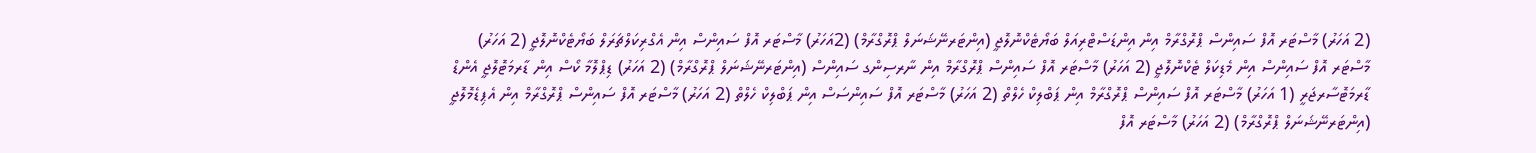(2 އަހަރު) މާސްޓަރ އޮފް ސައިންސް ޕްރޮގްރާމް އިން އިންޑަސްޓްރިއަލް ބަޔޯޓެކްނޮލޮޖީ (އިންޓަރނޭޝަނަލް ޕްރޮގްރާމް) (2އަހަރު) މާސްޓަރ އޮފް ސައިންސް އިން އެގްރިކަލްޗަރަލް ބަޔޯޓެކްނޮލޮޖީ (2 އަހަރު) މާސްޓަރ އޮފް ސައިންސް އިން މެޑިކަލް ޓެކްނޮލޮޖީ (2 އަހަރު) މާސްޓަރ އޮފް ސައިންސް ޕްރޮގްރާމް އިން ނާރސިންގ ސައިންސް (އިންޓަރނޭޝަނަލް ޕްރޮގްރާމް) (2 އަހަރު) ޑިޕްލޮމާ ކޯސް އިން ޑާރމަޓޮލޮޖީ އެންޑް ޑާރމަޓޮސާރޖަރީ (1 އަހަރު) މާސްޓަރ އޮފް ސައިންސް ޕްރޮގްރާމް އިން ޕަބްލިކް ހެލްތް (2 އަހަރު) މާސްޓަރ އޮފް ސައިންސަސް އިން ޕަބްލިކް ހެލްތް (2 އަހަރު) މާސްޓަރ އޮފް ސައިންސް ޕްރޮގްރާމް އިން އެޕިޑެމޮލޮޖީ (އިންޓަރނޭޝަނަލް ޕްރޮގްރާމް) (2 އަހަރު) މާސްޓަރ އޮފް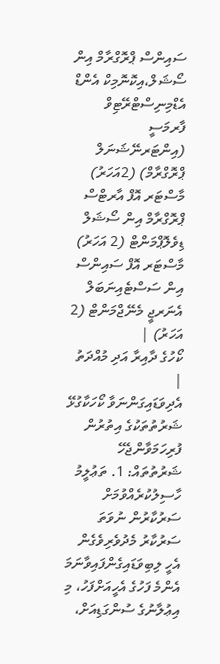ސައިންސް ޕްރޮގްރާމް އިން ސޯޝަލް،އިކޮނޮމިކް އެންޑް އެޑްމިނިސްޓްރޭޓިވް ފާރމަސީ (އިންޓަރނޭޝަނަލް ޕްރޮގްރާމް) (2އަހަރު) މާސްޓަރ އޮފް އާރޓްސް ޕްރޮގްރާމް އިން ސޯޝަލް ޑިވެލޮޕްމަންޓް (2 އަހަރު) މާސްޓަރ އޮފް ސައިންސް އިން ސަސްޓެއިނަބަލް އެނަރޖީ މެނޭޖްމަންޓް (2 އަހަރު) |
ކޯހުގެ ދާއިރާ އަދި މުއްދަތު |
އެދިވަޑައިގަންނަވާ ކޯހަކާގުޅޭ ޝަރުތުތަކުގެ އިތުރުން ފުރިހަމަވާންޖެހޭ ޝަރުތުތައް: 1. ތަޢުލީމު ހާސިލުކުރެއްވުމަށް ސަރުކާރުން ނުވަތަ ސަރުކާރު މެދުވެރިވެގެން އެހީ ލިބިވަޑައިގެންފައިވާނަމަ އެންމެ ފަހުގެ އެހީއަށްފަހު، މި އިޢުލާނުގެ ސުންގަޑިއަށް،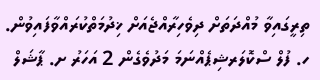ތިރީގައިވާ މުއްދަތަށް ދިވެހިރާއްޖެއަށް ޚިދުމަތްކުރައްވާފައިވުން. ހ. ފުލް ސްކޮލަރޝިޕެއްނަމަ މަދުވެގެން 2 އަހަރު ށ. ޕާޝަލް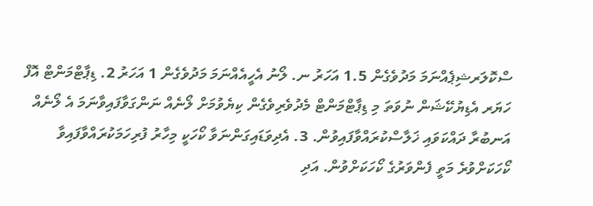ސްކޮލަރޝިޕެއްނަމަ މަދުވެގެން 1.5 އަހަރު ނ. ލޯނު އެހީއެއްނަމަ މަދުވެގެން 1 އަހަރު 2. ޑިޕާޓްމަންޓް އޮފް ހަޔަރ އެޑިޔުކޭޝަން ނުވަތަ މި ޑިޕާޓްމަންޓް މެދުވެރިވެގެން ކިޔެވުމަށް ލޯނެއް ނަންގަވާފައިވާނަމަ އެ ލޯނެއް އަނބުރާ ދައްކަވައި ޚަލާސްކުރައްވާފައިވުން. 3. އެދިވަޑައިގަންނަވާ ކޯހަކީ މިހާރު ފުރިހަމަކުރައްވާފައިވާ ކޯހަކަށްވުރެ މަތީ ފެންވަރުގެ ކޯހަކަށްވުން. އަދި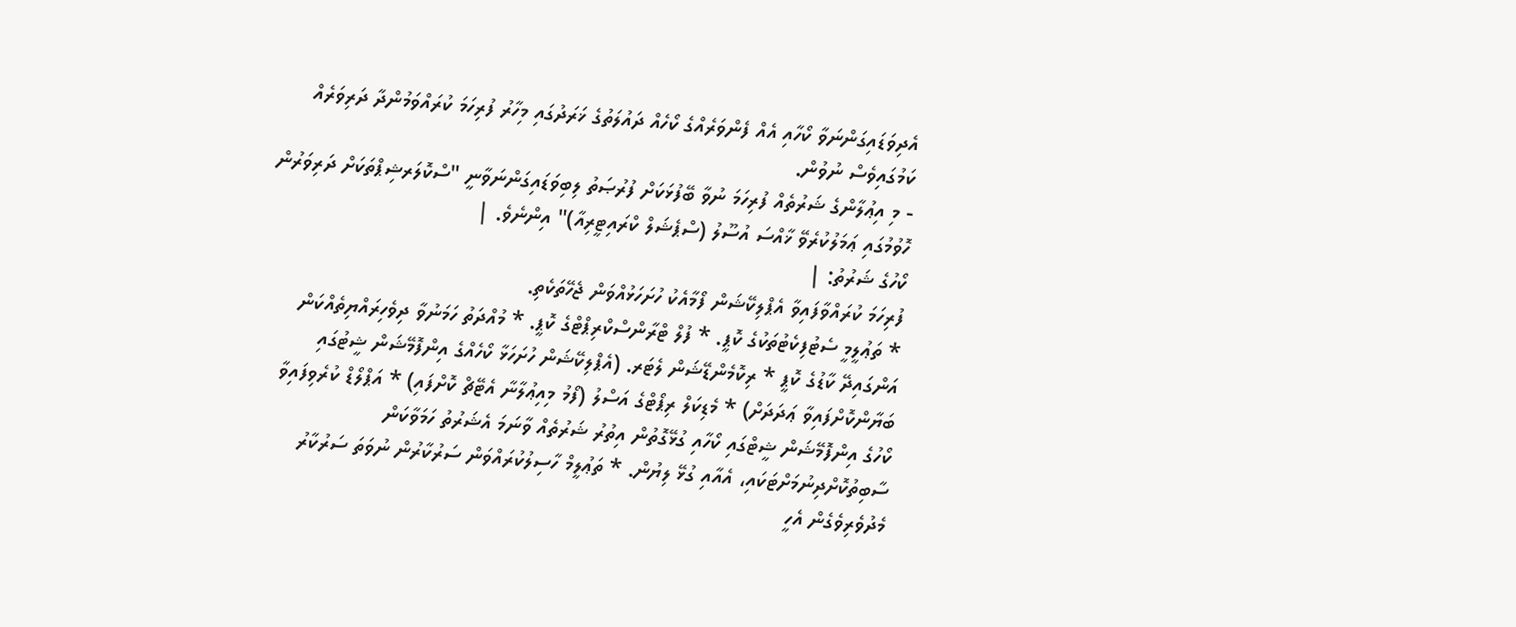އެދިވަޑައިގަންނަވާ ކޯހާއި އެއް ފެންވަރެއްގެ ކޯހެއް ދައުލަތުގެ ޚަރަދުގައި މިހާރު ފުރިހަމަ ކުރައްވަމުންދާ ދަރިވަރެއް ކަމުގައިވެސް ނުވުން.
- މި އިޢުލާންގެ ޝަރުތެއް ފުރިހަމަ ނުވާ ބޭފުޅަކަށް ފުރުޞަތު ލިބިވަޑައިގަންނަވާނީ "ސްކޮލަރޝިޕްތަކަށް ދަރިވަރުން ހޮވުމުގައި ޢަމަލުކުރެވޭ ޚާއްސަ އުސޫލު (ސްޕެޝަލް ކްރައިޓީރިއާ)" އިންނެވެ. |
ކޯހުގެ ޝަރުތު: |
ފުރިހަމަ ކުރައްވާފައިވާ އެޕްލިކޭޝަން ފޯމާއެކު ހުށަހަޅުއްވަން ޖެހޭތަކެތި.
* ތަޢުލީމީ ސެޓުފިކެޓުތަކުގެ ކޮޕީ. * ފުލް ޓްރާންސްކްރިޕްޓްގެ ކޮޕީ. * މުއްދަތު ހަމަނުވާ ދިވެހިރައްޔިތެއްކަން އަންގައިދޭ ކާޑުގެ ކޮޕީ * ރިކޮމެންޑޭޝަން ލެޓަރ. (އެޕްލިކޭޝަން ހުށަހަޅާ ކޯހެއްގެ އިންފޮމޭޝަން ޝީޓުގައި ބަޔާންކޮށްފައިވާ ޢަދަދަށް) * މެޑިކަލް ރިޕޯޓްގެ އަސްލު (ފޯމު މިއިޢުލާނާ އެޓޭޗް ކޮށްފައި) * އަޕްލޯޑް ކުރެވިފައިވާ ކޯހުގެ އިންފޮމޭޝަން ޝީޓްގައި ކޯހާއި ގުޅޭގޮތުން އިތުރު ޝަރުތެއް ވާނަމަ އެޝަރުތު ހަމަވާކަން ސާބިތުކޮށްދިނުމަށްޓަކައި، އެއާއި ގުޅޭ ލިޔުން. * ތަޢުލީމް ހާސިލުކުރައްވަން ސަރުކާރުން ނުވަތަ ސަރުކާރު މެދުވެރިވެގެން އެހީ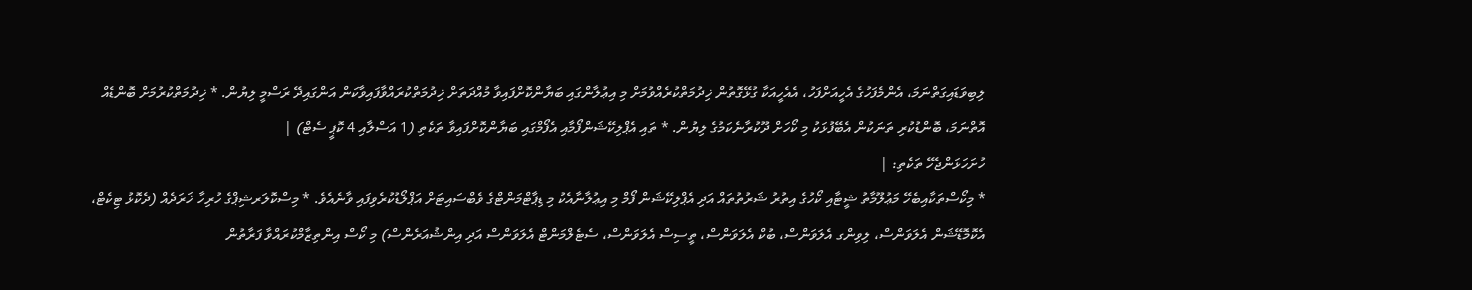ލިބިވަޑައިގަތްނަމަ، އެންމެފަހުގެ އެހީއަށްފަހު، އެއެހީއަކާ ގުޅޭގޮތުން ޚިދުމަތްކުރެއްވުމަށް މި އިޢުލާންގައި ބަޔާންކޮށްފައިވާ މުއްދަތަށް ޚިދުމަތްކުރައްވާފައިވާކަން އަންގައިދޭ ރަސްމީ ލިޔުން. * ޚިދުމަތްކުރުމަށް ބޮންޑެއް އޮތްނަމަ، ބޮންޑުކުރި ތަނަކުން އެބޭފުޅަކު މި ކޯހަށް ދޫކުރާނެކަމުގެ ލިޔުން. * ތައި އެޕްލިކޭޝަންފޯމާއި އެފޯމްގައި ބަޔާންކޮށްފައިވާ ތަކެތި (1 އަސްލާއި 4 ކޮޕީ ސެޓް) |
ހުށަހަޅަންޖެހޭ ތަކެތި: |
* މިކޯސްތަކާއިބެހޭ މަޢުލޫމާތު ޝީޓާއި ކޯހުގެ އިތުރު ޝަރުތުތައް އަދި އެޕްލިކޭޝަން ފޯމް މި އިޢުލާނާއެކު މި ޑިޕާޓްމަންޓްގެ ވެބްސައިޓަށް އަޕްލޯޑުކުރެވިފައި ވާނެއެވެ. * މިސްކޮލަރޝިޕްގެ ހުރިހާ ޚަރަދެއް (ދެކޮޅު ޓިކެޓް، އެކޮމޮޑޭޝަން އެލަވަންސް، ލިވިންގ އެލަވަންސް، ބުކް އެލަވަންސް، ތީސިސް އެލަވަންސް، ސެޓެލްމަންޓް އެލަވަންސް އަދި އިންޝުއަރެންސް) މި ކޯސް އިންތިޒާމްކުރައްވާ ފަރާތުން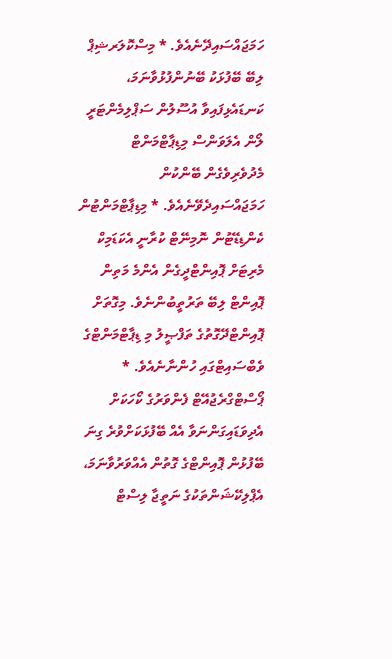ހަމަޖައްސައިދޭނެއެވެ. * މިސްކޮލަރޝިޕް ލިބޭ ބޭފުޅަކު ބޭނުންފުޅުވާނަމަ، ކަނޑައެޅިފައިވާ އުސޫލުން ސަޕްލިމެންޓަރީ ލޯން އެލަވަންސް މިޑިޕާޓްމަންޓް މެދުވެރިވެގެން ބޭންކުން ހަމަޖައްސައިދެވޭނެއެވެ. * މިޑިޕާޓްމަންޓުން ކެންޑިޑޭޓުން ނޮމިނޭޓް ކުރާނީ އެކަޑަމިކް މެރިޓަށް ޕޮއިންޓްދީގެން އެންމެ މަތިން ޕޮއިންޓް ލިބޭ ތަރުތީބުންނެވެ. މިގޮތަށް ޕޮއިންޓްދޭގޮތުގެ ތަފްޞީލު މި ޑިޕާޓްމަންޓްގެ ވެބްސައިޓްގައި ހުންނާނެއެވެ. * ޕޯސްޓްގްރެޖުއޭޓް ފެންވަރުގެ ކޯހަކަށް އެދިވަޑައިގަންނަވާ އެއް ބޭފުޅަކަށްވުރެ ގިނަ ބޭފުޅުން ޕޮއިންޓްގެ ގޮތުން އެއްވަރުވާނަމަ، އެޕްލިކޭޝަންތަކުގެ ނަތީޖާ ލިސްޓް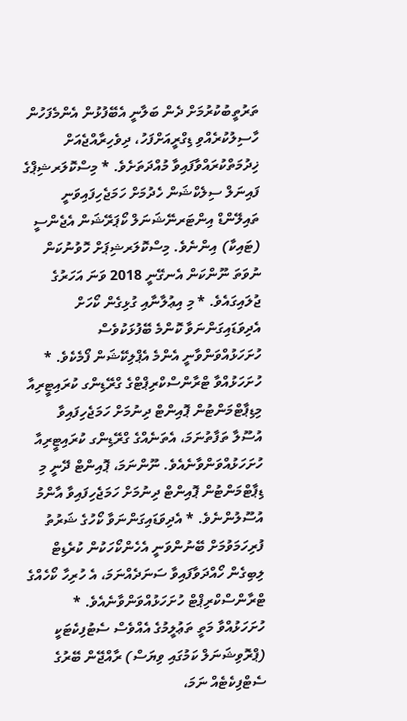ތަރުތީބުކުރުމަށް ދެން ބަލާނީ އެބޭފުޅުން އެންމެފަހުން ހާސިލުކުރެއްވި ޑިގްރީއަށްފަހު، ދިވެހިރާއްޖެއަށް ޚިދުމަތްކުރައްވާފައިވާ މުއްދަތަށެވެ. * މިސްކޮލަރޝިޕްގެ ފައިނަލް ސިލެކްޝަން ހެދުމަށް ހަމަޖެހިފައިވަނީ ތައިލޭންޑް އިންޓަރނޭޝަނަލް ކޯޕަރޭޝަން އެޖެންސީ (ޓައިކާ) އިންނެވެ. މިސްކޮލަރޝިޕަށް ހޮވުނުކަން ނުވަތަ ނޫންކަން އެނގޭނީ 2018 ވަނަ އަހަރުގެ ޖުލައިގައެވެ. * މި އިޢުލާނާއި ގުޅިގެން ކޯހަށް އެދިވަޑައިގަންނަވާ ކޮންމެ ބޭފުޅަކުވެސް ހުށަހަޅުއްވަންވާނީ އެންމެ އެޕްލިކޭޝަން ފޯމެކެވެ. * ހުށަހަޅުއްވާ ޓްރާންސްކްރިޕްޓްގެ ގްރޭޑިންގ ކުރައިޓީރިއާ މިޑިޕާޓްމަންޓުން ޕޮއިންޓް ދިނުމަށް ހަމަޖެހިފައިވާ އުސޫލާ ތަފާތުނަމަ، އެތަނެއްގެ ގްރޭޑިންގ ކުރައިޓީރިއާ ހުށަހަޅުއްވަންވާނެއެވެ. ނޫންނަމަ، ޕޮއިންޓް ދޭނީ މި ޑިޕާޓްމަންޓުން ޕޮއިންޓް ދިނުމަށް ހަމަޖެހިފައިވާ އާންމު އުސޫލުންނެވެ. * އެދިވަޑައިގަންނަވާ ކޯހުގެ ޝަރުތު ފުރިހަމަވުމަށް ބޭނުންވަނީ އެހެންކޯހަކުން ކުރެޑިޓް ލިބިގެން ހޯއްދަވާފައިވާ ސަނަދެއްނަމަ، އެ ހުރިހާ ކޯހެއްގެ ޓްރާންސްކްރިޕްޓް ހުށަހަޅުއްވަންވާނެއެވެ. * ހުށަހަޅުއްވާ މަތީ ތަޢުލީމުގެ އެއްވެސް ސެޓުފިކެޓަކީ (ޕްރޮވިޝަނަލް ކަމުގައި ވިޔަސް) ރާއްޖޭން ބޭރުގެ ސެޓްފިކެޓެއް ނަމަ،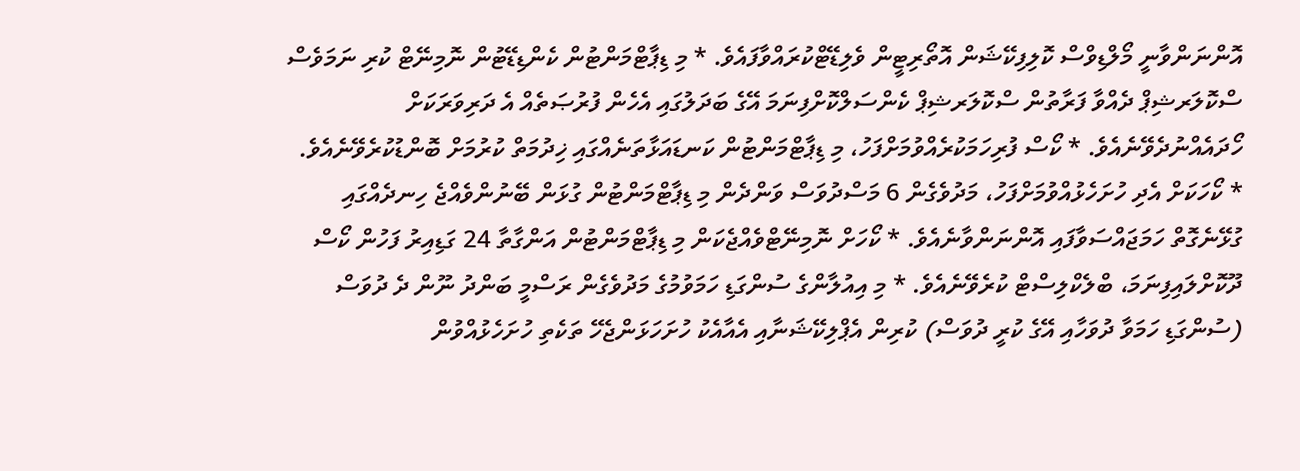އޮންނަންވާނީ މޯލްޑިވްސް ކޮލިފިކޭޝަން އޮތޯރިޓީން ވެލިޑޭޓްކުރައްވާފައެވެ. * މި ޑިޕާޓްމަންޓުން ކެންޑިޑޭޓުން ނޮމިނޭޓް ކުރި ނަމަވެސް ސްކޮލަރޝިޕް ދެއްވާ ފަރާތުން ސްކޮލަރޝިޕް ކެންސަލްކޮށްފިނަމަ އޭގެ ބަދަލުގައި އެހެން ފުރުޞަތެއް އެ ދަރިވަރަކަށް ހޯދައެއްނުދެވޭނެއެވެ. * ކޯސް ފުރިހަމަކުރެއްވުމަށްފަހު، މި ޑިޕާޓްމަންޓުން ކަނޑައަޅާތަނެއްގައި ޚިދުމަތް ކުރުމަށް ބޮންޑުކުރެވޭނެއެވެ. * ކޯހަކަށް އެދި ހުށަހެޅުއްވުމަށްފަހު، މަދުވެގެން 6 މަސްދުވަސް ވަންދެން މި ޑިޕާޓްމަންޓުން ގުޅަން ބޭނުންވެއްޖެ ހިނދެއްގައި ގުޅޭނެގޮތް ހަމަޖައްސަވާފައި އޮންނަންވާނެއެވެ. * ކޯހަށް ނޮމިނޭޓްވެއްޖެކަން މި ޑިޕާޓްމަންޓުން އަންގާތާ 24 ގަޑިއިރު ފަހުން ކޯސް ދޫކޮށްލައިފިނަމަ، ބްލެކްލިސްޓް ކުރެވޭނެއެވެ. * މި އިއުލާންގެ ސުންގަޑި ހަމަވުމުގެ މަދުވެގެން ރަސްމީ ބަންދު ނޫން ދެ ދުވަސް (ސުންގަޑި ހަމަވާ ދުވަހާއި އޭގެ ކުރީ ދުވަސް) ކުރިން އެޕްލިކޭޝަނާއި އެއާއެކު ހުށަހަޅަންޖެހޭ ތަކެތި ހުށަހެޅުއްވުން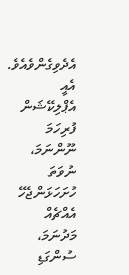އެދެވިގެންވެއެވެ. އެއީ އެޕްލިކޭޝަން ފުރިހަމަ ނޫންނަމަ، ނުވަތަ ހުށަހަޅަންޖެހޭ އެއްޗެއް މަދުނަމަ، ސުންގަޑި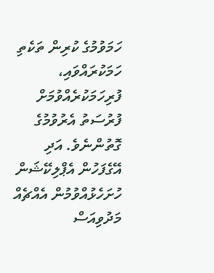ހަމަވުމުގެ ކުރިން ތަކެތި ހަމަކުރައްވައި، ފުރިހަމަކުރެއްވުމަށް ފުރުސަތު އެރުވުމުގެ ގޮތުންނެވެ. އަދި އޭގެފަހުން އެޕްލިކޭޝަން ހުށަހެޅުއްވުމުން އެއްޗެއް މަދުވިއަސް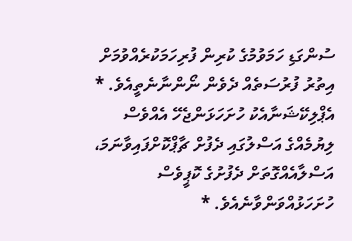ސުންގަޑި ހަމަވުމުގެ ކުރިން ފުރިހަމަކުރެއްވުމަށް އިތުރު ފުރުސަތެއް ދެވެން ނޯންނާނެތީއެވެ. * އެޕްލިކޭޝަނާއެކު ހުށަހަޅަންޖެހޭ އެއްވެސް ލިޔުމެއްގެ އަސްލުގައި ދެފުށް ޗާޕްކޮށްފައިވާނަމަ، އަސްލާއެއްގޮތަށް ދެފުށުގެ ކޮޕީވެސް ހުށަހަޅުއްވަންވާނެއެވެ. *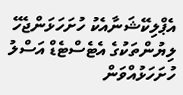އެޕްލިކޭޝަނާއެކު ހުށަހަޅަންޖެހޭ ލިޔުންތަކުގެ އެޓެސްޓެޑް އަސްލު ހުށަހަޅުއްވަން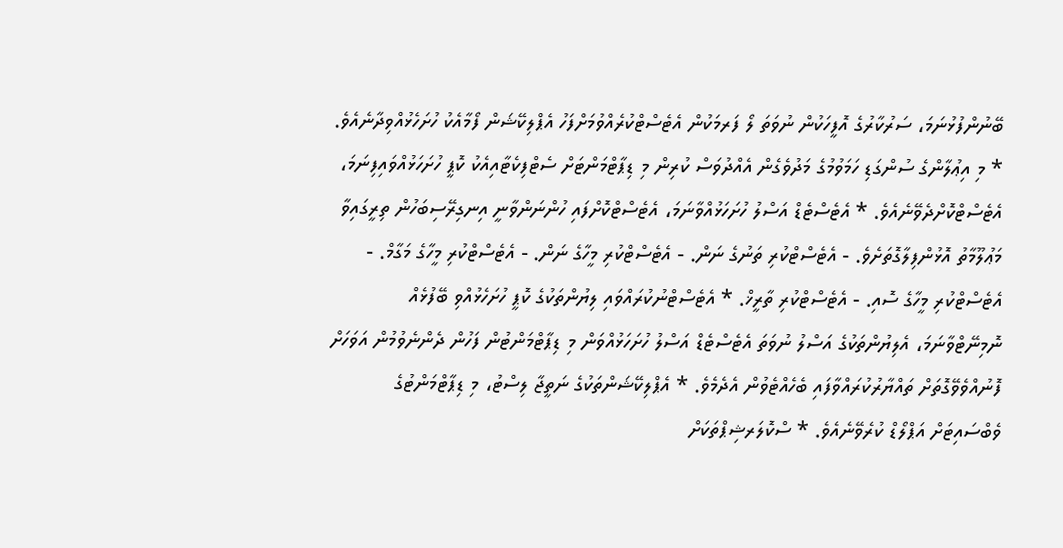ބޭނުންފުޅުނަމަ، ސަރުކާރުގެ އޮފީހަކުން ނުވަތަ ލޯ ފަރމަކުން އެޓެސްޓްކުރެއްވުމަށްފަހު އެޕްލިކޭޝަން ފޯމާއެކު ހުށަހެޅުއްވިދާނެއެވެ. * މި އިޢުލާންގެ ސުންގަޑި ހަމަވުމުގެ މަދުވެގެން އެއްދުވަސް ކުރިން މި ޑިޕާޓްމަންޓަށް ސެޓްފިކެޓާއިއެކު ކޮޕީ ހުށަހަޅުއްވައިފިނަމަ، އެޓެސްޓްކޮށްދެވޭނެއެވެ. * އެޓެސްޓެޑް އަސްލު ހުށަހަޅުއްވާނަމަ، އެޓެސްޓްކޮށްފައި ހުންނަންވާނީ އިނގިރޭސިބަހުން ތިރީގައިވާ މަޢުލޫމާތު އޮޅުންފިލާގޮތަށެވެ. - އެޓެސްޓްކުރި ތަނުގެ ނަން. - އެޓެސްޓްކުރި މީހާގެ ނަން. - އެޓެސްޓްކުރި މީހާގެ މަގާމް. - އެޓެސްޓްކުރި މީހާގެ ސޮއި. - އެޓެސްޓްކުރި ތާރީޚް. * އެޓެސްޓްނުކުރައްވައި ލިޔުންތަކުގެ ކޮޕީ ހުށަހެޅުއްވި ބޭފުޅެއް ނޮމިނޭޓްވާނަމަ، އެލިޔުންތަކުގެ އަސްލު ނުވަތަ އެޓެސްޓެޑް އަސްލު ހުށަހަޅުއްވަން މި ޑިޕާޓްމަންޓުން ފަހުން ދެންނެވުމުން އަވަހަށް ފޮނުއްވެވޭގޮތަށް ތައްޔާރުކުރައްވާފައި ބެހެއްޓެވުން އެދެމެވެ. * އެޕްލިކޭޝަންތަކުގެ ނަތީޖާ ލިސްޓު، މި ޑިޕާޓްމަންޓުގެ ވެބްސައިޓަށް އަޕްލޯޑް ކުރެވޭނެއެވެ. * ސްކޮލަރޝިޕްތަކަށް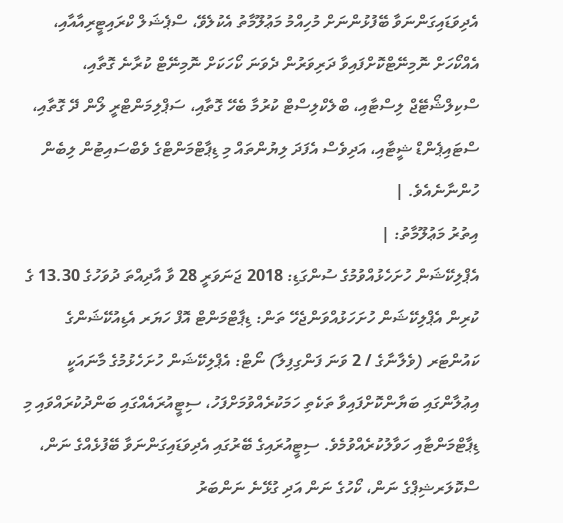އެދިވަޑައިގަންނަވާ ބޭފުޅުންނަށް މުހިއްމު މަޢުލޫމާތު އެކުލެވޭ، ސްޕެޝަލް ކްރައިޓީރިއާއާއި، އެއްކޯހަށް ނޮމިނޭޓްކޮށްފައިވާ ދަރިވަރުން ދެވަނަ ކޯހަކަށް ނޮމިނޭޓް ކުރާނެ ގޮތާއި، ސްކިލްޝޯޓޭޖް ލިސްޓާއި، ބްލެކްލިސްޓް ކުރުމާ ބެހޭ ގޮތާއި، ސަޕްލިމަންޓްރީ ލޯން ދޭ ގޮތާއި، ސްޓައިޕެންޑް ޝީޓާއި، އަދިވެސް އެފަދަ ލިޔުންތައް މި ޑިޕާޓްމަންޓްގެ ވެބްސައިޓުން ލިބެން ހުންނާނެއެވެ. |
އިތުރު މަޢުލޫމާތު: |
އެޕްލިކޭޝަން ހުށަހެޅުއްވުމުގެ ސުންގަޑި: 2018 ޖަނަވަރީ 28 ވާ އާދިއްތަ ދުވަހުގެ 13.30 ގެ ކުރިން އެޕްލިކޭޝަން ހުށަހަޅުއްވަންޖެހޭ ތަން: ޑިޕާޓްމަންޓް އޮފް ހަޔަރ އެޑިއުކޭޝަންގެ ކައުންޓަރ (ވެލާނާގެ / 2 ވަނަ ފަންގިފިލާ) ނޯޓް: އެޕްލިކޭޝަން ހުށަހެޅުމުގެ މާނައަކީ އިޢުލާންގައި ބަޔާންކޮށްފައިވާ ތަކެތި ހަމަކުރެއްވުމަށްފަހު، ސިޓީއުރައެއްގައި ބަންދުކުރައްވައި މި ޑިޕާޓްމަންޓާއި ހަވާލުކުރެއްވުމެވެ. ސިޓީއުރައިގެ ބޭރުގައި އެދިވަޑައިގަންނަވާ ބޭފުޅެއްގެ ނަން، ސްކޮލަރޝިޕްގެ ނަން، ކޯހުގެ ނަން އަދި ގުޅޭނެ ނަންބަރު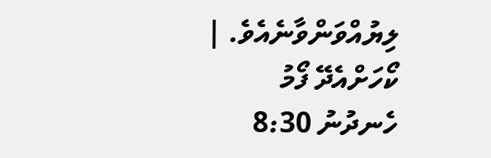ލިޔުއްވަންވާނެއެވެ. |
ކޯހަށްއެދޭ ފޯމު ހެނދުނު 8:30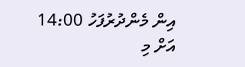އިން މެންދުރުފަހު 14:00 އަށް މި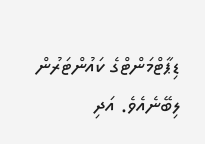ޑިޕާޓްމަންޓްގެ ކައުންޓަރުން ލިބޭނެއެވެ. އަދި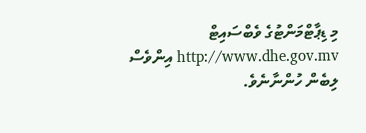މި ޑިޕާޓްމަންޓުގެ ވެބްސައިޓް http://www.dhe.gov.mv އިންވެސް ލިބެން ހުންނާނެވެ.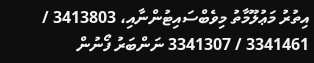އިތުރު މަޢުލޫމާތު މިވެބްސައިޓުންނާއި، 3413803 / 3341461 / 3341307 ނަންބަރު ފޯނުން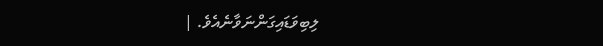ލިބިވަޑައިގަންނަވާނެއެވެ. |